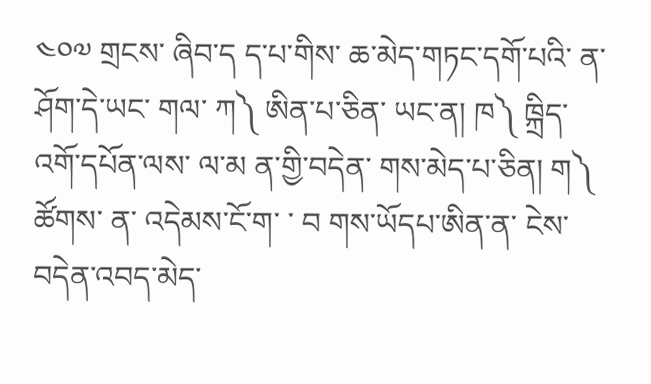༤༠༧ གྲངས་ ཞིབ་ད ད་པ་གིས་ ཆ་མེད་གཏང་དགོ་པའི་ ན་ཤོག་དེ་ཡང་ གལ་ ཀ༽ ཨིན་པ་ཅིན་ ཡང་ན། ཁ༽ ཁྐྲིད་འགོ་དཔོན་ལས་ ལ་མ ན་གྱི་བདེན་ གས་མེད་པ་ཅིན། ག༽ ཚོགས་ ན་ འདེམས་ངོ་ག་ ་ བ གས་ཡོདཔ་ཨིན་ན་ ངེས་བདེན་འབད་མེད་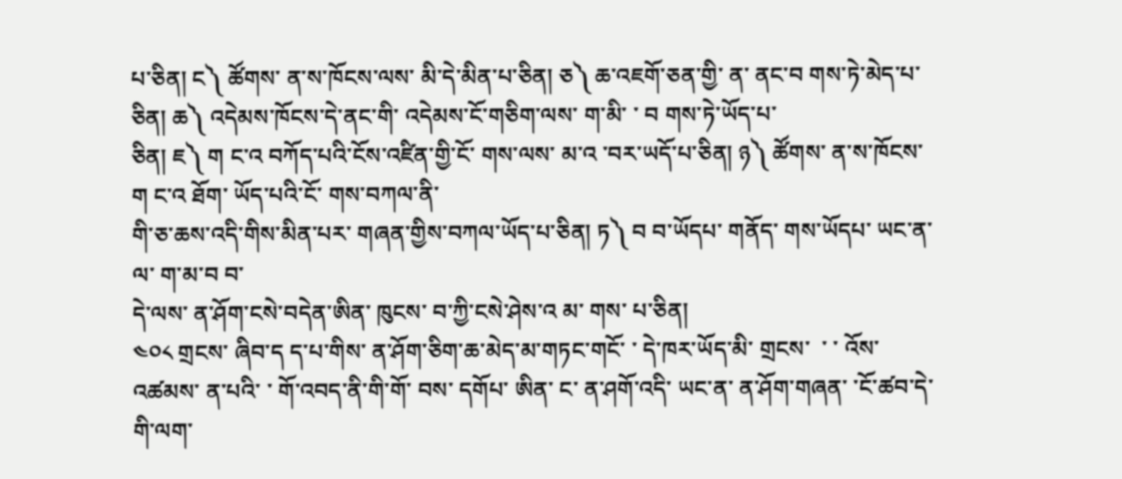པ་ཅིན། ང༽ ཚོགས་ ན་ས་ཁོངས་ལས་ མི་དེ་མིན་པ་ཅིན། ཅ༽ ཆ་འཇགོ་ཅན་གྱི་ ན་ ནང་བ གས་ཏེ་མེད་པ་ཅིན། ཆ༽ འདེམས་ཁོངས་དེ་ནང་གི་ འདེམས་ངོ་གཅིག་ལས་ ག་མི་ ་ བ གས་ཏེ་ཡོད་པ་
ཅིན། ཇ༽ ག ང་འ བཀོད་པའི་ངོས་འཛིན་གྱི་ངོ་ གས་ལས་ མ་འ ་བར་ཡདོ་པ་ཅིན། ཉ༽ ཚོགས་ ན་ས་ཁོངས་ ག ང་འ ཐོག་ ཡོད་པའི་ངོ་ གས་བཀལ་ནི་
གི་ཅ་ཆས་འདི་གིས་མིན་པར་ གཞན་གྱིས་བཀལ་ཡོད་པ་ཅིན། ཏ༽ བ བ་ཡོདཔ་ གནོད་ གས་ཡོདཔ་ ཡང་ན་ ལ་ ག་མ་བ བ་
དེ་ལས་ ན་ཤོག་ངསེ་བདེན་ཨིན་ ཁུངས་ བ་ཀྱི་ངསེ་ཤེས་འ མ་ གས་ པ་ཅིན།
༤༠༨ གྲངས་ ཞིབ་ད ད་པ་གིས་ ན་ཤོག་ཅིག་ཆ་མེད་མ་གཏང་གངོ་ ་ དེ་ཁར་ཡོད་མི་ གྲངས་  ་ ་ འོས་འཚམས་ ན་པའི་ ་ གོ་འབད་ནི་གི་གོ་ བས་ དགོཔ་ ཨིན་ ང་ ན་ཤགོ་འདི་ ཡང་ན་ ན་ཤོག་གཞན་ ་ངོ་ཚབ་དེ་གི་ལག་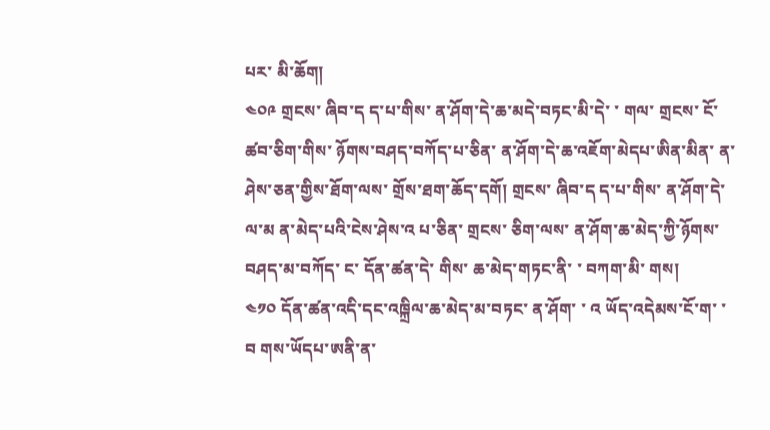པར་ མི་ཆོག།
༤༠༩ གྲངས་ ཞིབ་ད ད་པ་གིས་ ན་ཤོག་དེ་ཆ་མདེ་བཏང་མི་དེ་ ་ གལ་ གྲངས་ ངོ་ཚབ་ཅིག་གིས་ ཉོགས་བཤད་བཀོད་པ་ཅིན་ ན་ཤོག་དེ་ཆ་འཇོག་མེདཔ་ཨིན་མིན་ ན་ཤེས་ཅན་གྱིས་ཐོག་ལས་ གྲོས་ཐག་ཆོད་དགོ། གྲངས་ ཞིབ་ད ད་པ་གིས་ ན་ཤོག་དེ་ ལ་མ ན་མེད་པའི་ངེས་ཤེས་འ པ་ཅིན་ གྲངས་ ཅིག་ལས་ ན་ཤོག་ཆ་མེད་ཀྱི་ཉོགས་བཤད་མ་བཀོད་ ང་ དོན་ཚན་དེ་ གིས་ ཆ་མེད་གཏང་ནི་ ་ བཀག་མི་ གས།
༤༡༠ དོན་ཚན་འདི་དང་འཁྐྲིལ་ཆ་མེད་མ་བཏང་ ན་ཤོག་ ་ འ ཡོད་འདེམས་ངོ་ག་ ་ བ གས་ཡོདཔ་ཨནི་ན་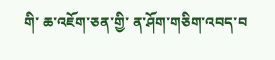གི་ ཆ་འཇོག་ཅན་གྱི་ ན་ཤོག་གཅིག་འབད་བ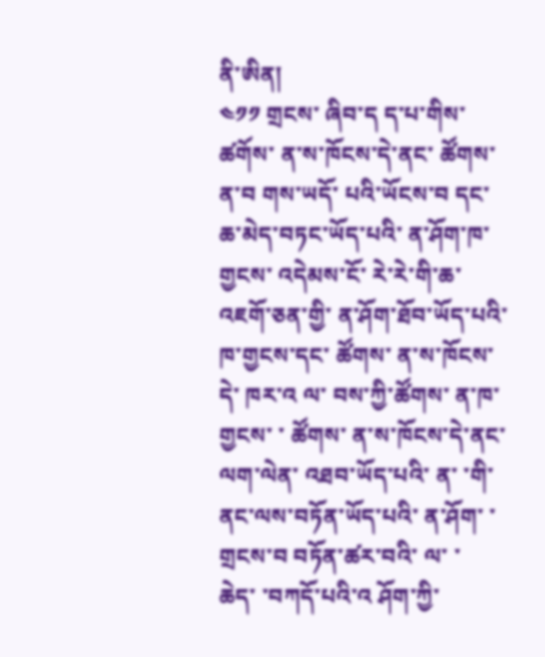ནི་ཨིན།
༤༡༡ གྲངས་ ཞིབ་ད ད་པ་གིས་ ཚགོས་ ན་ས་ཁོངས་དེ་ནང་ ཚོགས་ ན་བ གས་ཡདོ་ པའི་ཡོངས་བ དང་ ཆ་མེད་བཏང་ཡོད་པའི་ ན་ཤོག་ཁ་གྱངས་ འདེམས་ངོ་ རེ་རེ་གི་ཆ་འཇགོ་ཅན་གྱི་ ན་ཤོག་ཐོབ་ཡོད་པའི་ཁ་གྱངས་དང་ ཚོགས་ ན་ས་ཁོངས་དེ་ ཁར་འ ལ་ བས་ཀྱི་ཚོགས་ ན་ཁ་གྱངས་ ་ ཚོགས་ ན་ས་ཁོངས་དེ་ནང་ ལག་ལེན་ འཐབ་ཡོད་པའི་ ན་ ་གི་ནང་ལས་བཏོན་ཡོད་པའི་ ན་ཤོག་ ་ གྲངས་བ བཏོན་ཚར་བའི་ ལ་ ་ ཆེད་ ་བཀདོ་པའི་འ ཤོག་ཀྱི་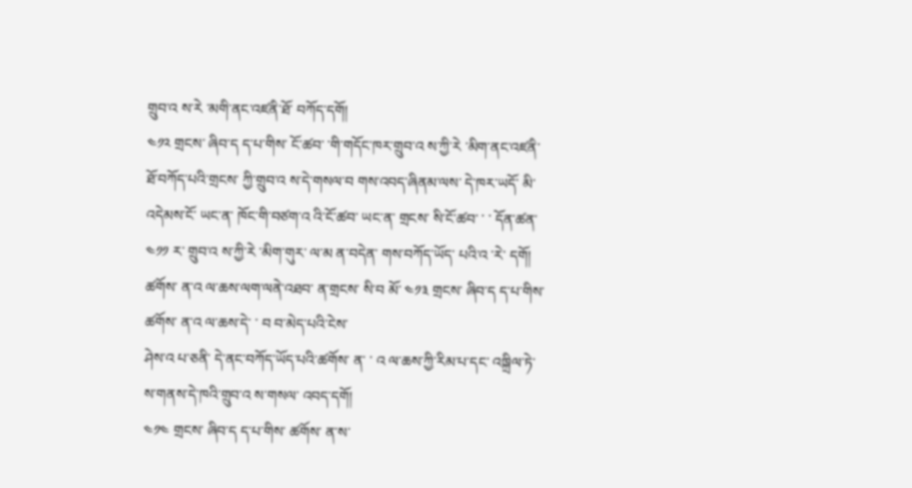གྲུབ་འ ས་རེ ་མགི་ནང་འཛནི་ཐོ་ བཀོད་དགོ།
༤༡༢ གྲངས་ ཞིབ་ད ད་པ་གིས་ ངོ་ཚབ་ ་གི་གདོང་ཁར་གྲུབ་འ ས་ཀྱི་རེ ་མིག་ནང་འཛནི་ ཐོ་བཀོད་པའི་གྲངས་ ཀྱི་གྲུབ་འ ས་དེ་གསལ་བ གས་འབད་ཞིནམ་ལས་ དེ་ཁར་ཡདོ་ མི་འདེམས་ངོ་ ཡང་ན་ ཁོང་གི་བཙག་འ འི་ངོ་ཚབ་ ཡང་ན་ གྲངས་ སི་ངོ་ཚབ་ ་ ་ དོན་ཚན་༤༡༡ ར་ གྲུབ་འ ས་ཀྱི་རེ ་མིག་གུར་ ལ་མ ན་བདེན་ གས་བཀོད་ཡོད་ པའི་འ ་རེ་ དགོ།
ཚགོས་ ན་འ ལ་ཆས་ལག་ལནེ་འཐབ་ ན་གྲངས་ སི་བ མོ་ ༤༡༣ གྲངས་ ཞིབ་ད ད་པ་གིས་ ཚགོས་ ན་འ ལ་ཆས་དེ་ ་ བ བ་མེད་པའི་ངེས་
ཤེས་འ པ་ཅནི་ དེ་ནང་བཀོད་ཡོད་པའི་ཚགོས་ ན་ ་ འ ལ་ཆས་ཀྱི་རིམ་པ་དང་ འཁྐྲིལ་ཏེ་ ས་གནས་དེ་ཁའི་གྲུབ་འ ས་གསལ་ འབད་དགོ།
༤༡༤ གྲངས་ ཞིབ་ད ད་པ་གིས་ ཚགོས་ ན་ས་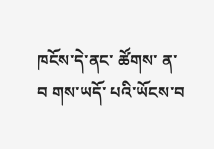ཁངོས་དེ་ནང་ ཚོགས་ ན་བ གས་ཡདོ་ པའི་ཡོངས་བ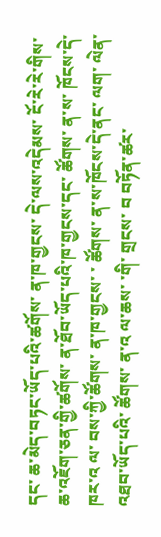དང་ ཆ་མེད་བཏང་ཡོད་པའི་ཚགོས་ ན་ཁ་གྱངས་ དེ་ལས་འདེམས་ ངོ་རེ་རེ་གིས་ ཆ་འཇོག་ཅན་གྱི་ཚགོས་ ན་ཐོབ་ཡོད་པའི་ཁ་གྱངས་དང་ ཚོགས་ ན་ས་ ཁོངས་དེ་ཁར་འ ལ་ བས་ཀྱི་ཚོགས་ ན་ཁ་གྱངས་ ་ ཚོགས་ ན་ས་ཁོངས་དེ་ནང་ ལག་ ལེན་འཐབ་ཡོད་པའི་ ཚོགས་ ན་འ ལ་ཆས་ ་གི་ གྲངས་ བ བཏོན་ཚར་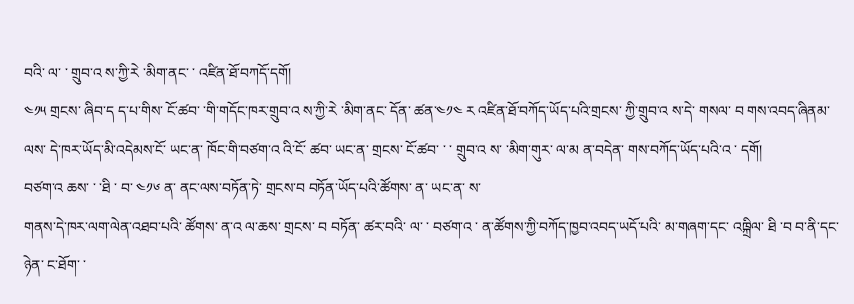བའི་ ལ་ ་ གྲུབ་འ ས་ཀྱི་རེ ་མིག་ནང་ ་ འཛིན་ཐོ་བཀདོ་དགོ།
༤༡༥ གྲངས་ ཞིབ་ད ད་པ་གིས་ ངོ་ཚབ་ ་གི་གདོང་ཁར་གྲུབ་འ ས་ཀྱི་རེ ་མིག་ནང་ དོན་ ཚན་༤༡༤ ར འཛིན་ཐོ་བཀོད་ཡོད་པའི་གྲངས་ ཀྱི་གྲུབ་འ ས་དེ་ གསལ་ བ གས་འབད་ཞིནམ་ལས་ དེ་ཁར་ཡོད་མི་འདེམས་ངོ་ ཡང་ན་ ཁོང་གི་བཙག་འ འི་ངོ་ ཚབ་ ཡང་ན་ གྲངས་ ངོ་ཚབ་ ་ ་ གྲུབ་འ ས་ ་མིག་གུར་ ལ་མ ན་བདེན་ གས་བཀོད་ཡོད་པའི་འ ་ དགོ།
བཙག་འ ཆས་ ་ ་ཐི ་ བ་ ༤༡༦ ན་ ནང་ལས་བཏོན་ཏེ་ གྲངས་བ བཏོན་ཡོད་པའི་ཚོགས་ ན་ ཡང་ན་ ས་
གནས་དེ་ཁར་ལག་ལེན་འཐབ་པའི་ ཚོགས་ ན་འ ལ་ཆས་ གྲངས་ བ བཏོན་ ཚར་བའི་ ལ་ ་ བཙག་འ ་ ན་ཚོགས་ཀྱི་བཀོད་ཁྱབ་འབད་ཡདོ་པའི་ མ་གཞག་དང་ འཁྐྲིལ་ ཐི ་བ བ་ནི་དང་ ཉེན་ ང་ཐོག་ ་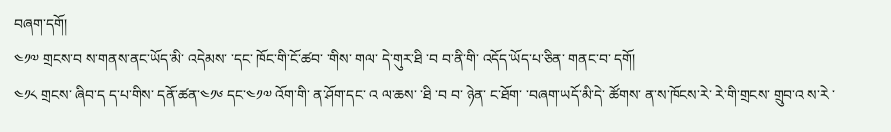བཞག་དགོ།
༤༡༧ གྲངས་བ ས་གནས་ནང་ཡོད་མི་ འདེམས་ ་དང་ ཁོང་གི་ངོ་ཚབ་ ་གིས་ གལ་ དེ་གུར་ཐི ་བ བ་ནི་གི་ འདོད་ཡོད་པ་ཅིན་ གནང་བ་ དགོ།
༤༡༨ གྲངས་ ཞིབ་ད ད་པ་གིས་ དནོ་ཚན་༤༡༦ དང་༤༡༧ འོག་གི་ ན་ཤོག་དང་ འ ལ་ཆས་ ་ཐི ་བ བ་ ཉེན་ ང་ཐོག་ ་བཞག་ཡདོ་མི་དེ་ ཚོགས་ ན་ས་ཁོངས་རེ་ རེ་གི་གྲངས་ གྲུབ་འ ས་རེ ་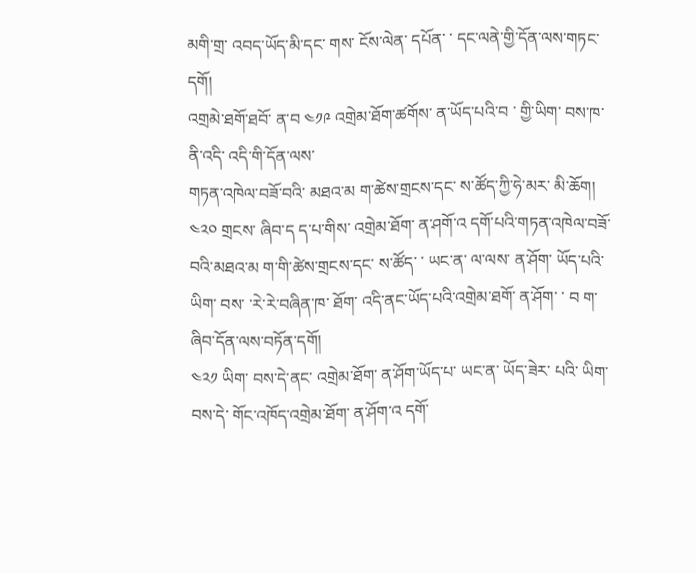མགི་གྲ་ འབད་ཡོད་མི་དང་ གས་ ངོས་ལེན་ དཔོན་ ་ དང་ལནེ་གྱི་དོན་ལས་གཏང་དགོ།
འགྲམེ་ཐགོ་ཐབོ་ ན་བ ༤༡༩ འགྲེམ་ཐོག་ཚགོས་ ན་ཡོད་པའི་བ ་ གྱི་ཡིག་ བས་ཁ་ ནི་འདི་ འདི་གི་དོན་ལས་
གཏན་འཁེལ་བཟོ་བའི་ མཐའ་མ ག་ཚེས་གྲངས་དང་ ས་ཚོད་ཀྱི་ཧེ་མར་ མི་ཆོག། ༤༢༠ གྲངས་ ཞིབ་ད ད་པ་གིས་ འགྲེམ་ཐོག་ ན་ཤགོ་འ དགོ་པའི་གཏན་འཁེལ་བཟོ་
བའི་མཐའ་མ ག་གི་ཚེས་གྲངས་དང་ ས་ཚོད་ ་ ཡང་ན་ ལ་ལས་ ན་ཤོག་ ཡོད་པའི་ཡིག་ བས་ ་རེ་རེ་བཞིན་ཁ་ ཐོག་ འདི་ནང་ཡོད་པའི་འགྲེམ་ཐགོ་ ན་ཤོག་ ་ བ ག་ཞིབ་དོན་ལས་བཏོན་དགོ།
༤༢༡ ཡིག་ བས་དེ་ནང་ འགྲེམ་ཐོག་ ན་ཤོག་ཡོད་པ་ ཡང་ན་ ཡོད་ཟེར་ པའི་ ཡིག་ བས་དེ་ གོང་འཁོད་འགྲེམ་ཐོག་ ན་ཤོག་འ དགོ་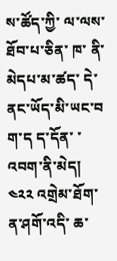ས་ཚོད་ཀྱི་ ལ་ལས་ ཐོབ་པ་ཅིན་ ཁ་ ནི་མེདཔ་མ་ཚད་ དེ་ནང་ཡོད་མི་ཡང་བ ག་ད ད་དོན་ ་འབག་ནི་མེད།
༤༢༢ འགྲེམ་ཐོག་ ན་ཤགོ་འདི་ ཆ་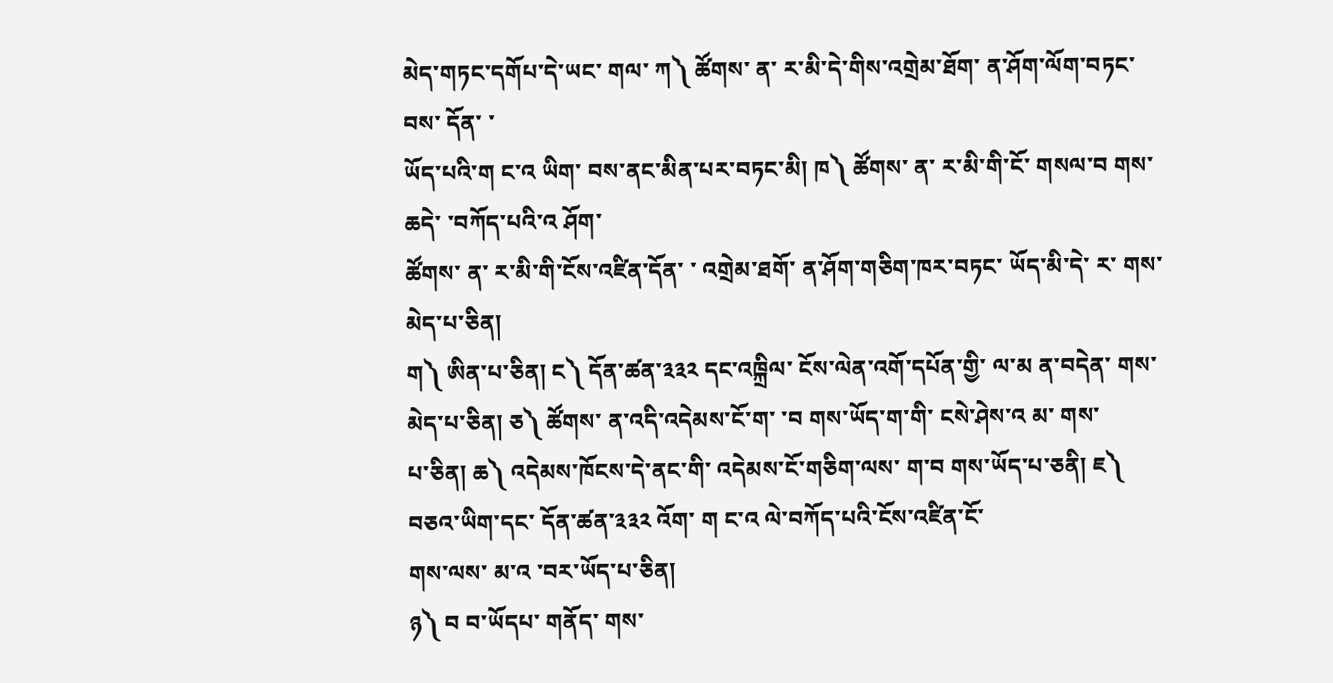མེད་གཏང་དགོཔ་དེ་ཡང་ གལ་ ཀ༽ ཚོགས་ ན་ ར་མི་དེ་གིས་འགྲེམ་ཐོག་ ན་ཤོག་ལོག་བཏང་ བས་ དོན་ ་
ཡོད་པའི་ག ང་འ ཡིག་ བས་ནང་མིན་པར་བཏང་མི། ཁ༽ ཚོགས་ ན་ ར་མི་གི་ངོ་ གསལ་བ གས་ ཆདེ་ ་བཀོད་པའི་འ ཤོག་
ཚོགས་ ན་ ར་མི་གི་ངོས་འཛིན་དོན་ ་ འགྲེམ་ཐགོ་ ན་ཤོག་གཅིག་ཁར་བཏང་ ཡོད་མི་དེ་ ར་ གས་མེད་པ་ཅིན།
ག༽ ཨིན་པ་ཅིན། ང༽ དོན་ཚན་༣༣༢ དང་འཁྐྲིལ་ ངོས་ལེན་འགོ་དཔོན་གྱི་ ལ་མ ན་བདེན་ གས་
མེད་པ་ཅིན། ཅ༽ ཚོགས་ ན་འདི་འདེམས་ངོ་ག་ ་བ གས་ཡོད་ག་གི་ ངསེ་ཤེས་འ མ་ གས་
པ་ཅིན། ཆ༽ འདེམས་ཁོངས་དེ་ནང་གི་ འདེམས་ངོ་གཅིག་ལས་ ག་བ གས་ཡོད་པ་ཅནི། ཇ༽ བཅའ་ཡིག་དང་ དོན་ཚན་༣༣༢ འོག་ ག ང་འ ལེ་བཀོད་པའི་ངོས་འཛིན་ངོ་
གས་ལས་ མ་འ ་བར་ཡོད་པ་ཅིན།
ཉ༽ བ བ་ཡོདཔ་ གནོད་ གས་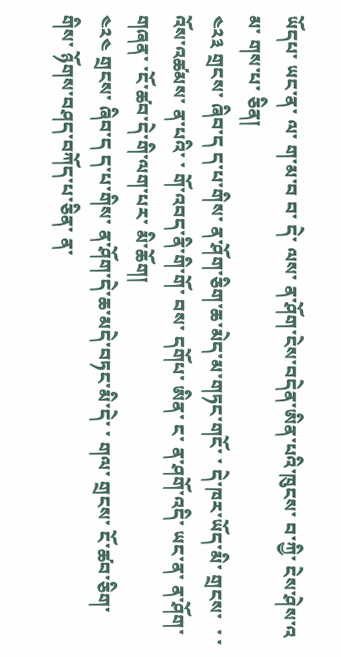ཡོདཔ་ ཡང་ན་ ལ་ ག་མ་བ བ་ དེ་ ལས་ ན་ཤོག་ངེས་བདེན་ཨིན་པའི་ཁུངས་ བ་ཀྱི་ ངེས་ཤེས་འ མ་ གས་པ་ ཅིན།
༤༢༣ གྲངས་ ཞིབ་ད ད་པ་གིས་ ན་ཤོག་ཅིག་ཆ་མེད་མ་གཏང་གངོ་ ་ དེ་ཁར་ཡོད་མི་ གྲངས་  ་ ་ འོས་འཚམས་ ན་པའི་ ་ གོ་འབད་ནི་གི་གོ་ བས་ དགོཔ་ ཨིན་ ང་ ན་ཤགོ་འདི་ ཡང་ན་ ན་ཤོག་གཞན་ ་ངོ་ཚབ་དེ་གི་ལག་པར་ མི་ཆོག།
༤༢༤ གྲངས་ ཞིབ་ད ད་པ་གིས་ ན་ཤོག་དེ་ཆ་མདེ་བཏང་མི་དེ་ ་ གལ་ གྲངས་ ངོ་ཚབ་ཅིག་གིས་ ཉོགས་བཤད་བཀོད་པ་ཅིན་ ན་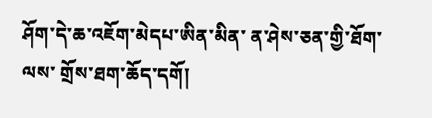ཤོག་དེ་ཆ་འཇོག་མེདཔ་ཨིན་མིན་ ན་ཤེས་ཅན་གྱི་ཐོག་ལས་ གྲོས་ཐག་ཆོད་དགོ།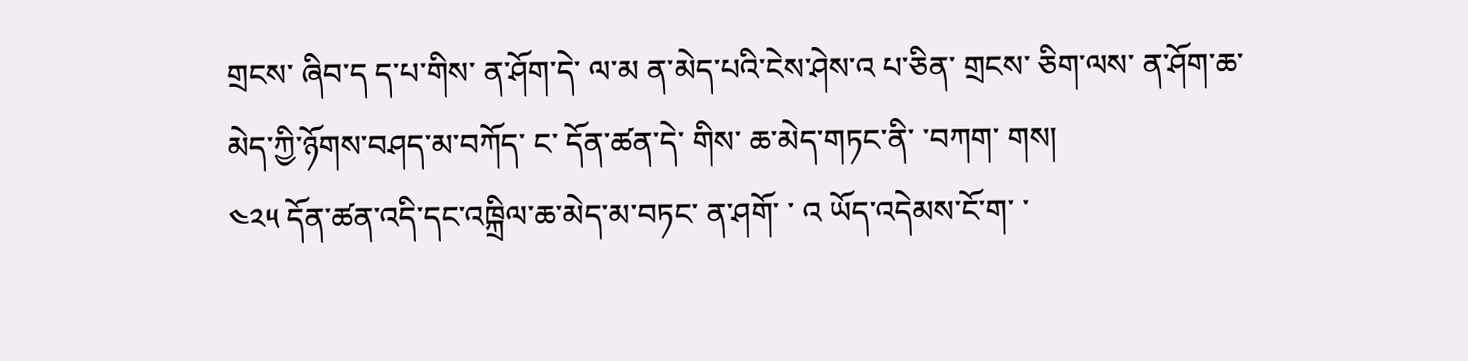གྲངས་ ཞིབ་ད ད་པ་གིས་ ན་ཤོག་དེ་ ལ་མ ན་མེད་པའི་ངེས་ཤེས་འ པ་ཅིན་ གྲངས་ ཅིག་ལས་ ན་ཤོག་ཆ་མེད་ཀྱི་ཉོགས་བཤད་མ་བཀོད་ ང་ དོན་ཚན་དེ་ གིས་ ཆ་མེད་གཏང་ནི་ ་བཀག་ གས།
༤༢༥ དོན་ཚན་འདི་དང་འཁྐྲིལ་ཆ་མེད་མ་བཏང་ ན་ཤགོ་ ་ འ ཡོད་འདེམས་ངོ་ག་ ་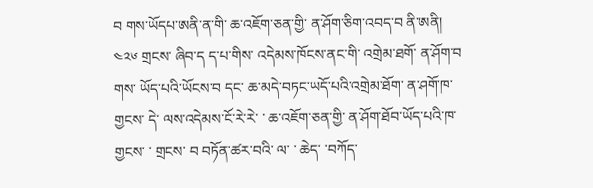བ གས་ཡོདཔ་ཨནི་ན་གི་ ཆ་འཇོག་ཅན་གྱི་ ན་ཤོག་ཅིག་འབད་བ ནི་ཨནི།
༤༢༦ གྲངས་ ཞིབ་ད ད་པ་གིས་ འདེམས་ཁོངས་ནང་གི་ འགྲེམ་ཐགོ་ ན་ཤོག་བ གས་ ཡོད་པའི་ཡོངས་བ དང་ ཆ་མདེ་བཏང་ཡདོ་པའི་འགྲེམ་ཐོག་ ན་ཤགོ་ཁ་གྱངས་ དེ་ ལས་འདེམས་ངོ་རེ་རེ་ ་ ཆ་འཇོག་ཅན་གྱི་ ན་ཤོག་ཐོབ་ཡོད་པའི་ཁ་གྱངས་ ་ གྲངས་ བ བཏོན་ཚར་བའི་ ལ་ ་ ཆེད་ ་བཀོད་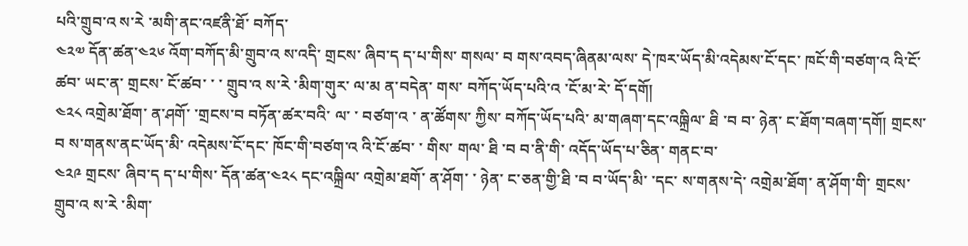པའི་གྲུབ་འ ས་རེ ་མགི་ནང་འཛནི་ཐོ་ བཀོད་
༤༢༧ དོན་ཚན་༤༢༦ འོག་བཀོད་མི་གྲུབ་འ ས་འདི་ གྲངས་ ཞིབ་ད ད་པ་གིས་ གསལ་ བ གས་འབད་ཞིནམ་ལས་ དེ་ཁར་ཡོད་མི་འདེམས་ངོ་དང་ ཁངོ་གི་བཙག་འ འི་ངོ་ཚབ་ ཡང་ན་ གྲངས་ ངོ་ཚབ་ ་ ་ གྲུབ་འ ས་རེ ་མིག་གུར་ ལ་མ ན་བདེན་ གས་ བཀོད་ཡོད་པའི་འ ་ངོ་མ་རེ་ དོ་དགོ།
༤༢༨ འགྲེམ་ཐོག་ ན་ཤགོ་ ་གྲངས་བ བཏོན་ཚར་བའི་ ལ་ ་ བཙག་འ ་ ན་ཚོགས་ ཀྱིས་ བཀོད་ཡོད་པའི་ མ་གཞག་དང་འཁྐྲིལ་ ཐི ་བ བ་ ཉེན་ ང་ཐོག་བཞག་དགོ། གྲངས་བ ས་གནས་ནང་ཡོད་མི་ འདེམས་ངོ་དང་ ཁོང་གི་བཙག་འ འི་ངོ་ཚབ་ ་ གིས་ གལ་ ཐི ་བ བ་ནི་གི་ འདོད་ཡོད་པ་ཅིན་ གནང་བ་
༤༢༩ གྲངས་ ཞིབ་ད ད་པ་གིས་ དོན་ཚན་༤༢༨ དང་འཁྐྲིལ་ འགྲེམ་ཐགོ་ ན་ཤོག་ ་ ཉེན་ ང་ཅན་གྱི་ཐི ་བ བ་ཡོད་མི་ ་དང་ ས་གནས་དེ་ འགྲེམ་ཐོག་ ན་ཤོག་གི་ གྲངས་ གྲུབ་འ ས་རེ ་མིག་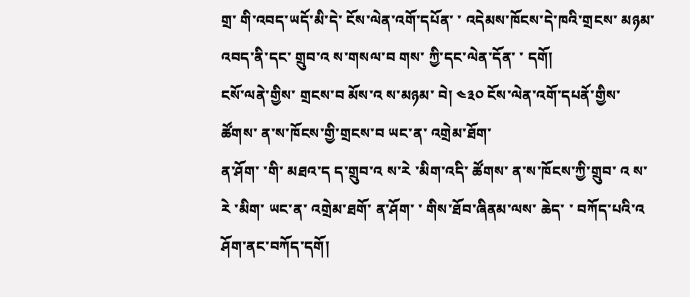གྲ་ གི་འབད་ཡདོ་མི་དེ་ ངོས་ལེན་འགོ་དཔོན་ ་ འདེམས་ཁོངས་དེ་ཁའི་གྲངས་ མཉམ་ འབད་ནི་དང་ གྲུབ་འ ས་གསལ་བ གས་ ཀྱི་དང་ལེན་དོན་ ་ དགོ།
ངསོ་ལནེ་གྱིས་ གྲངས་བ མོས་འ ས་མཉམ་ བེ། ༤༣༠ ངོས་ལེན་འགོ་དཔནོ་གྱིས་ ཚོགས་ ན་ས་ཁོངས་གྱི་གྲངས་བ ཡང་ན་ འགྲེམ་ཐོག་
ན་ཤོག་ ་གི་ མཐའ་ད ད་གྲུབ་འ ས་རེ ་མིག་འདི་ ཚོགས་ ན་ས་ཁོངས་ཀྱི་གྲུབ་ འ ས་རེ ་མིག་ ཡང་ན་ འགྲེམ་ཐགོ་ ན་ཤོག་ ་ གིས་ཐོབ་ཞིནམ་ལས་ ཆེད་ ་ བཀོད་པའི་འ ཤོག་ནང་བཀོད་དགོ།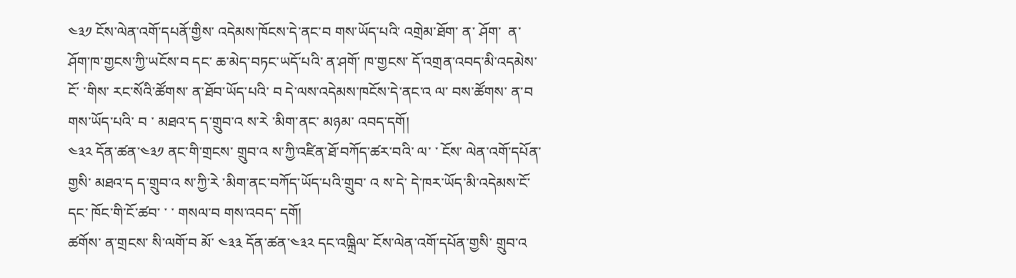༤༣༡ ངོས་ལེན་འགོ་དཔནོ་གྱིས་ འདེམས་ཁོངས་དེ་ནང་བ གས་ཡོད་པའི་ འགྲེམ་ཐོག་ ན་ ཤོག་  ན་ཤོག་ཁ་གྱངས་ཀྱི་ཡངོས་བ དང་ ཆ་མེད་བཏང་ཡདོ་པའི་ ན་ཤགོ་ ཁ་གྱངས་ དོ་འགྲན་འབད་མི་འདམེས་ངོ་ ་གིས་ རང་སོའི་ཚོགས་ ན་ཐོབ་ཡོད་པའི་ བ དེ་ལས་འདེམས་ཁངོས་དེ་ནང་འ ལ་ བས་ཚོགས་ ན་བ གས་ཡོད་པའི་ བ ་ མཐའ་ད ད་གྲུབ་འ ས་རེ ་མིག་ནང་ མཉམ་ འབད་དགོ།
༤༣༢ དོན་ཚན་༤༣༡ ནང་གི་གྲངས་ གྲུབ་འ ས་ཀྱི་འཛིན་ཐོ་བཀོད་ཚར་བའི་ ལ་ ་ ངོས་ ལེན་འགོ་དཔོན་གྱསི་ མཐའ་ད ད་གྲུབ་འ ས་ཀྱི་རེ ་མིག་ནང་བཀོད་ཡོད་པའི་གྲུབ་ འ ས་དེ་ དེ་ཁར་ཡོད་མི་འདེམས་ངོ་དང་ ཁོང་གི་ངོ་ཚབ་ ་ ་ གསལ་བ གས་འབད་ དགོ།
ཚགོས་ ན་གྲངས་ སི་ལགོ་བ མོ་ ༤༣༣ དོན་ཚན་༤༣༢ དང་འཁྐྲིལ་ ངོས་ལེན་འགོ་དཔོན་གྱསི་ གྲུབ་འ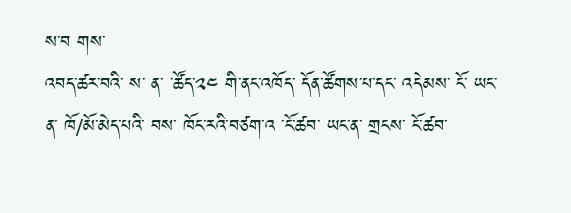ས་བ གས་
འབད་ཚར་བའི་ ས་ ན་ ་ཚོད་༢༤ གི་ནང་འཁོད་ དོན་ཚོགས་པ་དང་ འདེམས་ ངོ་ ཡང་ན་ ཁོ/མོ་མེད་པའི་ བས་ ཁོང་རའི་བཙག་འ ་ངོ་ཚབ་ ཡང་ན་ གྲངས་ ངོ་ཚབ་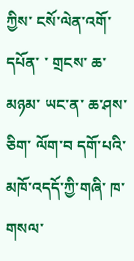ཀྱིས་ ངསོ་ལེན་འགོ་དཔོན་ ་ གྲངས་ ཆ་མཉམ་ ཡང་ན་ ཆ་ཤས་ཅིག་ ལོག་བ དགོ་པའི་མཁོ་འདདོ་ཀྱི་གཞི་ ཁ་གསལ་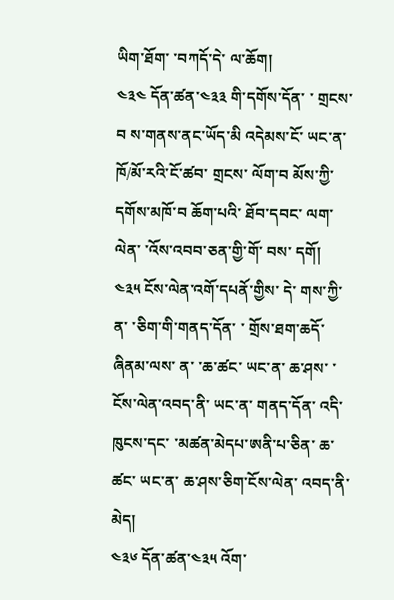ཡིག་ཐོག་ ་བཀདོ་དེ་ ལ་ཆོག།
༤༣༤ དོན་ཚན་༤༣༣ གི་དགོས་དོན་ ་ གྲངས་བ ས་གནས་ནང་ཡོད་མི འདེམས་ངོ་ ཡང་ན་ ཁོ/མོ་རའི་ངོ་ཚབ་ གྲངས་ ལོག་བ མོས་ཀྱི་དགོས་མཁོ་བ ཆོག་པའི་ ཐོབ་དབང་ ལག་ལེན་ ་འོས་འབབ་ཅན་གྱི་གོ་ བས་ དགོ།
༤༣༥ ངོས་ལེན་འགོ་དཔནོ་གྱིས་ དེ་ གས་ཀྱི་ ན་ ་ཅིག་གི་གནད་དོན་ ་ གྲོས་ཐག་ཆདོ་ ཞིནམ་ལས་ ན་ ་ཆ་ཚང་ ཡང་ན་ ཆ་ཤས་ ་ངོས་ལེན་འབད་ནི་ ཡང་ན་ གནད་དོན་ འདི་ཁུངས་དང་ ་མཚན་མེདཔ་ཨནི་པ་ཅིན་ ཆ་ཚང་ ཡང་ན་ ཆ་ཤས་ཅིག་ངོས་ལེན་ འབད་ནི་མེད།
༤༣༦ དོན་ཚན་༤༣༥ འོག་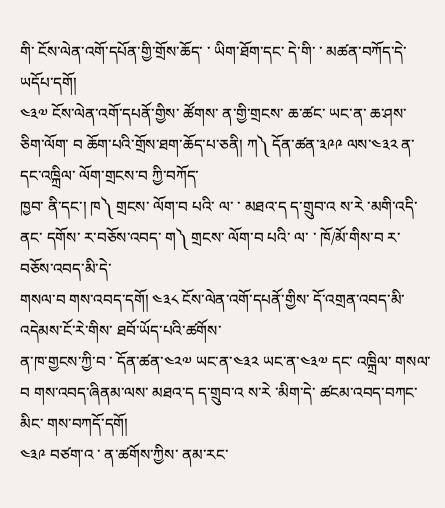གི་ ངོས་ལེན་འགོ་དཔོན་གྱི་གྲོས་ཆོད་ ་ ཡིག་ཐོག་དང་ དེ་གི་ ་ མཚན་བཀོད་དེ་ཡདོཔ་དགོ།
༤༣༧ ངོས་ལེན་འགོ་དཔནོ་གྱིས་ ཚོགས་ ན་གྱི་གྲངས་ ཆ་ཚང་ ཡང་ན་ ཆ་ཤས་ཅིག་ལོག་ བ ཆོག་པའི་གྲོས་ཐག་ཆོད་པ་ཅནི། ཀ༽ དོན་ཚན་༣༩༩ ལས་༤༣༢ ན་དང་འཁྐྲིལ་ ལོག་གྲངས་བ ཀྱི་བཀོད་
ཁྱབ་ ནི་དང་། ཁ༽ གྲངས་ ལོག་བ པའི་ ལ་ ་ མཐའ་ད ད་གྲུབ་འ ས་རེ ་མགི་འདི་
ནང་ དགོས་ ར་བཅོས་འབད་ ག༽ གྲངས་ ལོག་བ པའི་ ལ་ ་ ཁོ/མོ་གིས་བ ར་བཅོས་འབད་མི་དེ་
གསལ་བ གས་འབད་དགོ། ༤༣༨ ངོས་ལེན་འགོ་དཔནོ་གྱིས་ དོ་འགྲན་འབད་མི་འདེམས་ངོ་རེ་གིས་ ཐབོ་ཡོད་པའི་ཚགོས་
ན་ཁ་གྱངས་ཀྱི་བ ་ དོན་ཚན་༤༢༧ ཡང་ན་༤༣༢ ཡང་ན་༤༣༧ དང་ འཁྐྲིལ་ གསལ་བ གས་འབད་ཞིནམ་ལས་ མཐའ་ད ད་གྲུབ་འ ས་རེ ་མིག་དེ་ ཚངམ་འབད་བཀང་ མིང་ གས་བཀདོ་དགོ།
༤༣༩ བཙག་འ ་ ན་ཚགོས་ཀྱིས་ ནམ་རང་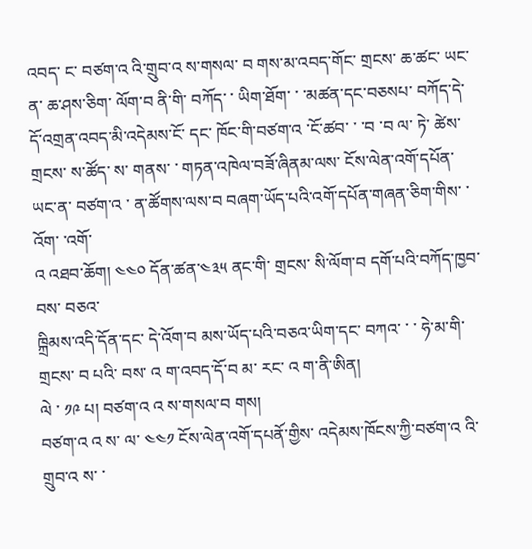འབད་ ང་ བཙག་འ འི་གྲུབ་འ ས་གསལ་ བ གས་མ་འབད་གོང་ གྲངས་ ཆ་ཚང་ ཡང་ན་ ཆ་ཤས་ཅིག་ ལོག་བ ནི་གི་ བཀོད་ ་ ཡིག་ཐོག་ ་ ་མཚན་དང་བཅསཔ་ བཀོད་དེ་ དོ་འགྲན་འབད་མི་འདེམས་ངོ་ དང་ ཁོང་གི་བཙག་འ ་ངོ་ཚབ་ ་ ་བ ་བ ལ་ ཏེ་ ཚེས་གྲངས་ ས་ཚོད་ ས་ གནས་ ་ གཏན་འཁེལ་བཟོ་ཞིནམ་ལས་ ངོས་ལེན་འགོ་དཔོན་ ཡང་ན་ བཙག་འ ་ ན་ཚོགས་ལས་བ བཞག་ཡོད་པའི་འགོ་དཔོན་གཞན་ཅིག་གིས་ ་ འོག་ ་འགོ་
འ འཐབ་ཆོག། ༤༤༠ དོན་ཚན་༤༣༥ ནང་གི་ གྲངས་ སི་ལོག་བ དགོ་པའི་བཀོད་ཁྱབ་ བས་ བཅའ་
ཁྐྲིམས་འདི་དོན་དང་ དེ་འོག་བ མས་ཡོད་པའི་བཅའ་ཡིག་དང་ བཀའ་ ་ ་ ཧེ་མ་གི་གྲངས་ བ པའི་ བས་ འ ག་འབད་དོ་བ མ་ རང་ འ ག་ནི་ཨིན།
ལེ ་ ༡༩ པ། བཙག་འ འ ས་གསལ་བ གས།
བཙག་འ འ ས་ ལ་ ༤༤༡ ངོས་ལེན་འགོ་དཔནོ་གྱིས་ འདེམས་ཁོངས་ཀྱི་བཙག་འ འི་གྲུབ་འ ས་ ་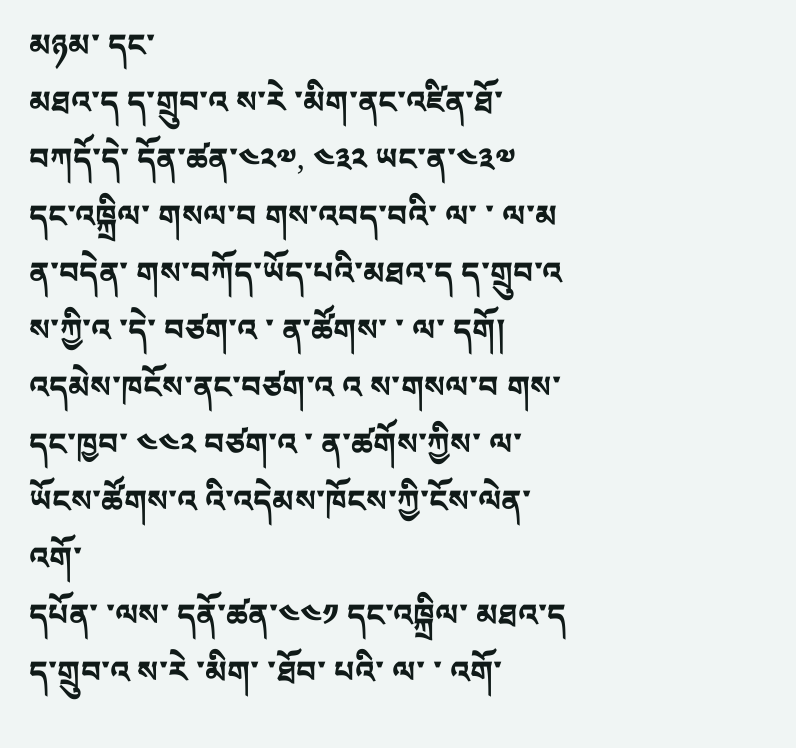མཉམ་ དང་
མཐའ་ད ད་གྲུབ་འ ས་རེ ་མིག་ནང་འཛིན་ཐོ་བཀདོ་དེ་ དོན་ཚན་༤༢༧, ༤༣༢ ཡང་ན་༤༣༧ དང་འཁྐྲིལ་ གསལ་བ གས་འབད་བའི་ ལ་ ་ ལ་མ ན་བདེན་ གས་བཀོད་ཡོད་པའི་མཐའ་ད ད་གྲུབ་འ ས་ཀྱི་འ ་དེ་ བཙག་འ ་ ན་ཚོགས་ ་ ལ་ དགོ།
འདམེས་ཁངོས་ནང་བཙག་འ འ ས་གསལ་བ གས་དང་ཁྱབ་ ༤༤༢ བཙག་འ ་ ན་ཚགོས་ཀྱིས་ ལ་ཡོངས་ཚོགས་འ འི་འདེམས་ཁོངས་ཀྱི་ངོས་ལེན་འགོ་
དཔོན་ ་ལས་ དནོ་ཚན་༤༤༡ དང་འཁྐྲིལ་ མཐའ་ད ད་གྲུབ་འ ས་རེ ་མིག་ ་ཐོབ་ པའི་ ལ་ ་ འགོ་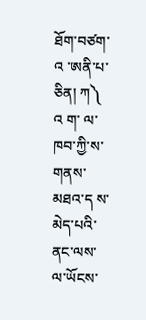ཐོག་བཙག་འ ་ཨནི་པ་ཅིན། ཀ༽ འ ག་ ལ་ཁབ་ཀྱི་ས་གནས་མཐའ་ད ས་མེད་པའི་ནང་ལས་ ལ་ཡོངས་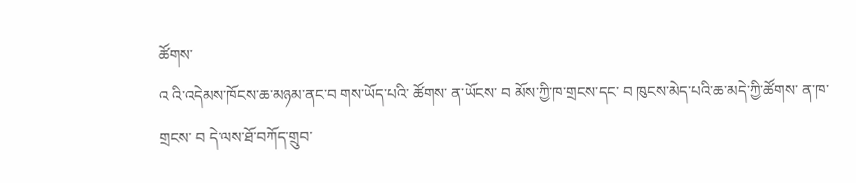ཚོགས་
འ འི་འདེམས་ཁོངས་ཆ་མཉམ་ནང་བ གས་ཡོད་པའི་ ཚོགས་ ན་ཡོངས་ བ མོས་ཀྱི་ཁ་གྲངས་དང་ བ ཁུངས་མེད་པའི་ཆ་མདེ་ཀྱི་ཚོགས་ ན་ཁ་གྲངས་ བ དེ་ལས་ཐོ་བཀོད་གྲུབ་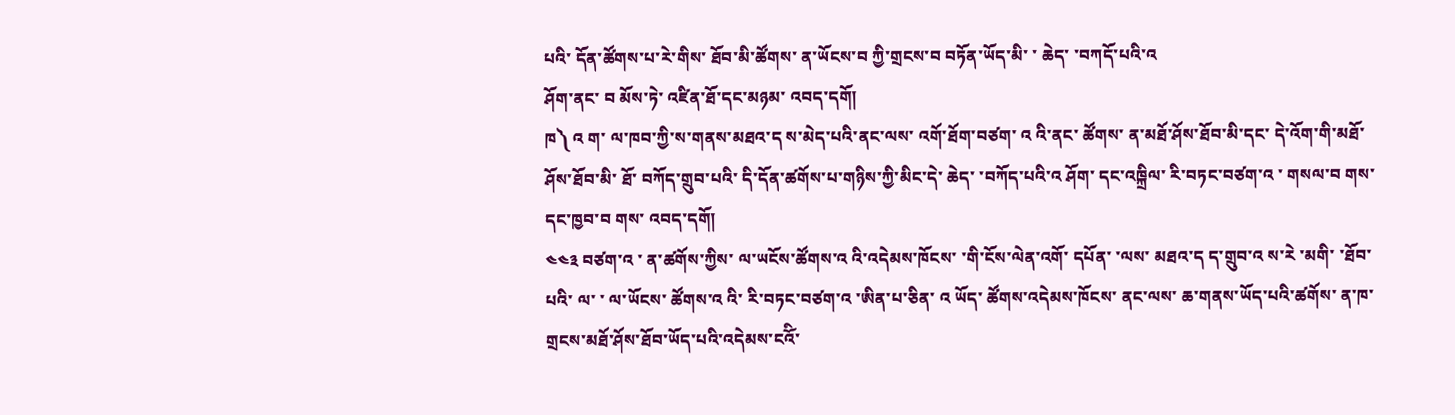པའི་ དོན་ཚོགས་པ་རེ་གིས་ ཐོབ་མི་ཚོགས་ ན་ཡོངས་བ ཀྱི་གྲངས་བ བཏོན་ཡོད་མི་ ་ ཆེད་ ་བཀདོ་པའི་འ
ཤོག་ནང་ བ མོས་ཏེ་ འཛིན་ཐོ་དང་མཉམ་ འབད་དགོ།
ཁ༽ འ ག་ ལ་ཁབ་ཀྱི་ས་གནས་མཐའ་ད ས་མེད་པའི་ནང་ལས་ འགོ་ཐོག་བཙག་ འ འི་ནང་ ཚོགས་ ན་མཐོ་ཤོས་ཐོབ་མི་དང་ དེ་འོག་གི་མཐོ་ཤོས་ཐོབ་མི་ ཐོ་ བཀོད་གྲུབ་པའི་ དི་དོན་ཚགོས་པ་གཉིས་ཀྱི་མིང་དེ་ ཆེད་ ་བཀོད་པའི་འ ཤོག་ དང་འཁྐྲིལ་ རི་བཏང་བཙག་འ ་ གསལ་བ གས་དང་ཁྱབ་བ གས་ འབད་དགོ།
༤༤༣ བཙག་འ ་ ན་ཚགོས་ཀྱིས་ ལ་ཡངོས་ཚོགས་འ འི་འདེམས་ཁོངས་ ་གི་ངོས་ལེན་འགོ་ དཔོན་ ་ལས་ མཐའ་ད ད་གྲུབ་འ ས་རེ ་མགི་ ་ཐོབ་པའི་ ལ་ ་ ལ་ཡོངས་ ཚོགས་འ འི་ རི་བཏང་བཙག་འ ་ཨིན་པ་ཅིན་ འ ཡོད་ ཚོགས་འདེམས་ཁོངས་ ནང་ལས་ ཆ་གནས་ཡོད་པའི་ཚགོས་ ན་ཁ་གྲངས་མཐོ་ཤོས་ཐོབ་ཡོད་པའི་འདེམས་ངའོི་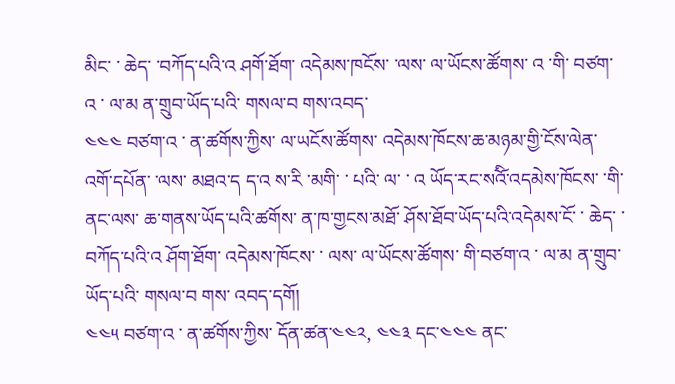མིང་ ་ ཆེད་ ་བཀོད་པའི་འ ཤགོ་ཐོག་ འདེམས་ཁངོས་ ་ལས་ ལ་ཡོངས་ཚོགས་ འ ་གི་ བཙག་འ ་ ལ་མ ན་གྲུབ་ཡོད་པའི་ གསལ་བ གས་འབད་
༤༤༤ བཙག་འ ་ ན་ཚགོས་ཀྱིས་ ལ་ཡངོས་ཚོགས་ འདེམས་ཁོངས་ཆ་མཉམ་གྱི་ངོས་ལེན་ འགོ་དཔོན་ ་ལས་ མཐའ་ད ད་འ ས་རི ་མགི་ ་ པའི་ ལ་ ་ འ ཡོད་རང་སའོི་འདམེས་ཁོངས་ ་གི་ནང་ལས་ ཆ་གནས་ཡོད་པའི་ཚགོས་ ན་ཁ་གྱངས་མཐོ་ ཤོས་ཐོབ་ཡོད་པའི་འདེམས་ངོ་ ་ ཆེད་ ་བཀོད་པའི་འ ཤོག་ཐོག་ འདེམས་ཁོངས་ ་ ལས་ ལ་ཡོངས་ཚོགས་ གི་བཙག་འ ་ ལ་མ ན་གྲུབ་ཡོད་པའི་ གསལ་བ གས་ འབད་དགོ།
༤༤༥ བཙག་འ ་ ན་ཚགོས་ཀྱིས་ དོན་ཚན་༤༤༢, ༤༤༣ དང་༤༤༤ ནང་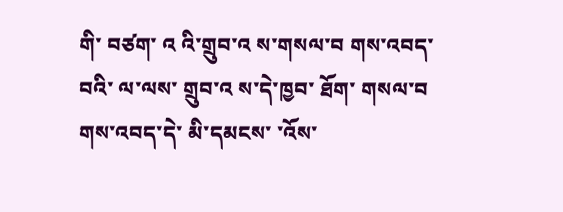གི་ བཙག་ འ འི་གྲུབ་འ ས་གསལ་བ གས་འབད་བའི་ ལ་ལས་ གྲུབ་འ ས་དེ་ཁྱབ་ ཐོག་ གསལ་བ གས་འབད་དེ་ མི་དམངས་ ་འོས་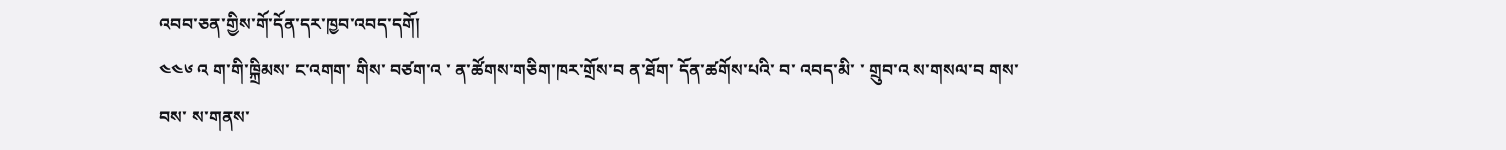འབབ་ཅན་གྱིས་གོ་དོན་དར་ཁྱབ་འབད་དགོ།
༤༤༦ འ ག་གི་ཁྐྲིམས་ ང་འགག་ གིས་ བཙག་འ ་ ན་ཚོགས་གཅིག་ཁར་གྲོས་བ ན་ཐོག་ དོན་ཚགོས་པའི་ བ་ འབད་མི་ ་ གྲུབ་འ ས་གསལ་བ གས་ བས་ ས་གནས་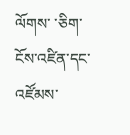ལོགས་ ་ཅིག་ངོས་འཛིན་དང་ འཛོམས་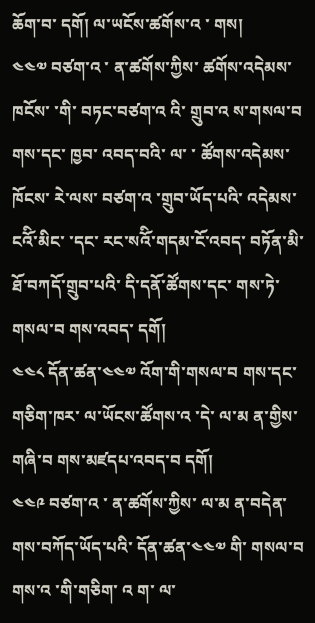ཆོག་བ་ དགོ། ལ་ཡངོས་ཚགོས་འ ་ གས།
༤༤༧ བཙག་འ ་ ན་ཚགོས་ཀྱིས་ ཚགོས་འདེམས་ཁངོས་ ་གི་ བཏང་བཙག་འ འི་ གྲུབ་འ ས་གསལ་བ གས་དང་ ཁྱབ་ འབད་བའི་ ལ་ ་ ཚོགས་འདེམས་ཁོངས་ རེ་ལས་ བཙག་འ ་གྲུབ་ཡོད་པའི་ འདེམས་ངའོི་མིང་ ་དང་ རང་སའོི་གདམ་ངོ་འབད་ བཏོན་མི་ ཐོ་བཀདོ་གྲུབ་པའི་ དི་དནོ་ཚོགས་དང་ གས་ཏེ་གསལ་བ གས་འབད་ དགོ།
༤༤༨ དོན་ཚན་༤༤༧ འོག་གི་གསལ་བ གས་དང་གཅིག་ཁར་ ལ་ཡོངས་ཚོགས་འ ་དེ་ ལ་མ ན་གྱིས་གཞི་བ གས་མཛདཔ་འབད་བ དགོ།
༤༤༩ བཙག་འ ་ ན་ཚགོས་ཀྱིས་ ལ་མ ན་བདེན་ གས་བཀོད་ཡོད་པའི་ དོན་ཚན་༤༤༧ གི་ གསལ་བ གས་འ ་གི་གཅིག་ འ ག་ ལ་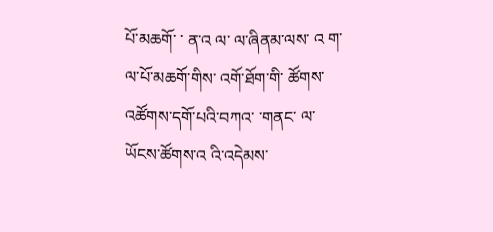པོ་མཆགོ་ ་ ན་འ ལ་ ལ་ཞིནམ་ལས་ འ ག་ ལ་པོ་མཆགོ་གིས་ འགོ་ཐོག་གི་ ཚོགས་ འཚོགས་དགོ་པའི་བཀའ་ ་གནང་ ལ་ཡོངས་ཚོགས་འ འི་འདེམས་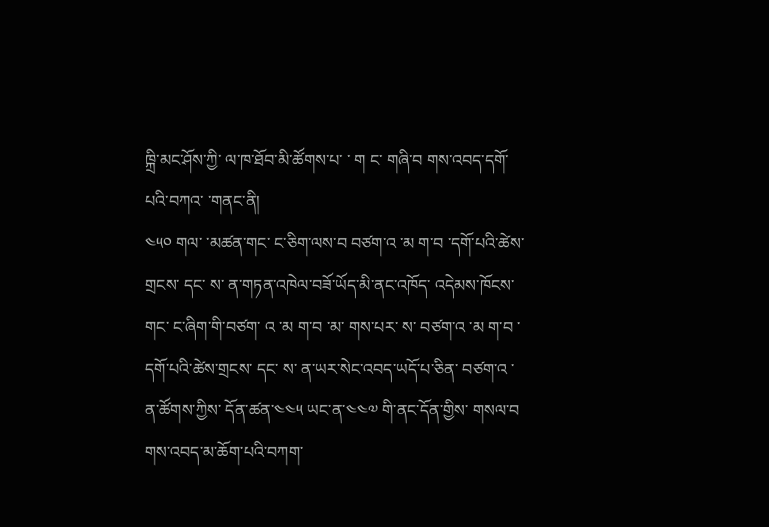ཁྐྲི་མང་ཤོས་ཀྱི་ ལ་ཁ་ཐོབ་མི་ཚོགས་པ་ ་ ག ང་ གཞི་བ གས་འབད་དགོ་པའི་བཀའ་ ་གནང་ནི།
༤༥༠ གལ་ ་མཚན་གང་ ང་ཅིག་ལས་བ བཙག་འ ་མ ག་བ ་དགོ་པའི་ཚེས་གྲངས་ དང་ ས་ ན་གཏན་འཁེལ་བཟོ་ཡོད་མི་ནང་འཁོད་ འདེམས་ཁོངས་གང་ ང་ཞིག་གི་བཙག་ འ ་མ ག་བ ་མ་ གས་པར་ ས་ བཙག་འ ་མ ག་བ ་དགོ་པའི་ཚེས་གྲངས་ དང་ ས་ ན་ཡར་སེང་འབད་ཡདོ་པ་ཅིན་ བཙག་འ ་ ན་ཚོགས་ཀྱིས་ དོན་ཚན་༤༤༥ ཡང་ན་༤༤༧ གི་ནང་དོན་གྱིས་ གསལ་བ གས་འབད་མ་ཆོག་པའི་བཀག་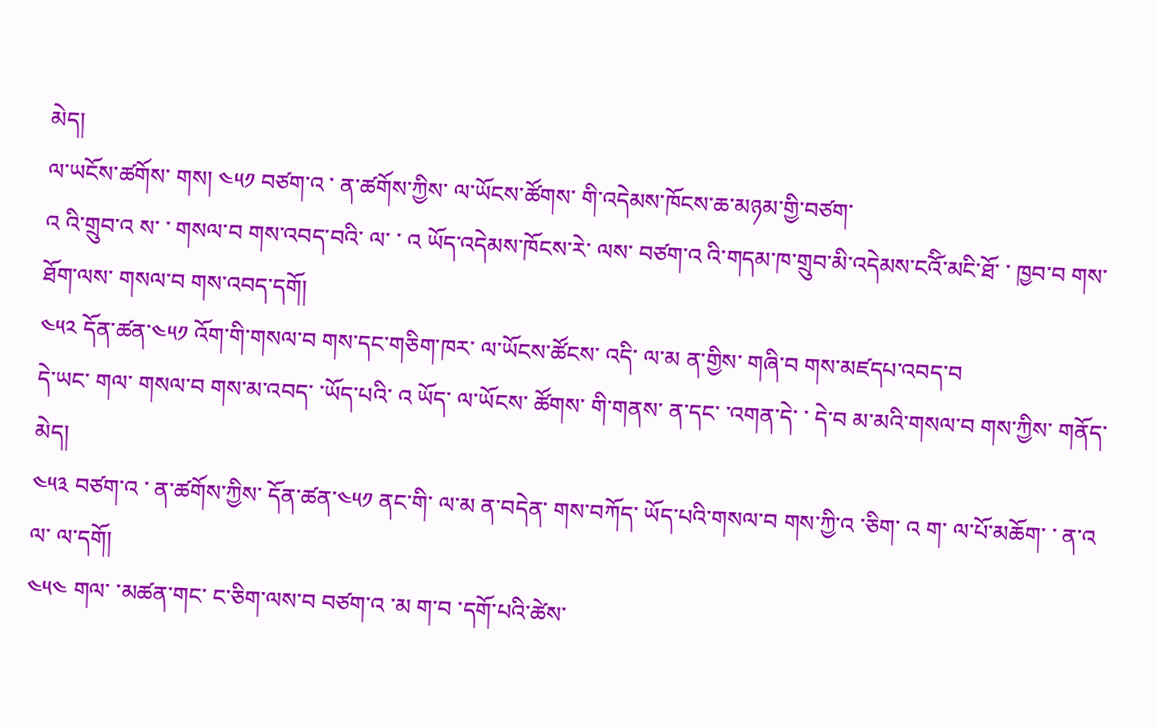མེད།
ལ་ཡངོས་ཚགོས་ གས། ༤༥༡ བཙག་འ ་ ན་ཚགོས་ཀྱིས་ ལ་ཡོངས་ཚོགས་ གི་འདེམས་ཁོངས་ཆ་མཉམ་གྱི་བཙག་
འ འི་གྲུབ་འ ས་ ་ གསལ་བ གས་འབད་བའི་ ལ་ ་ འ ཡོད་འདེམས་ཁོངས་རེ་ ལས་ བཙག་འ འི་གདམ་ཁ་གྲུབ་མི་འདེམས་ངའོི་མངི་ཐོ་ ་ ཁྱབ་བ གས་ཐོག་ལས་ གསལ་བ གས་འབད་དགོ།
༤༥༢ དོན་ཚན་༤༥༡ འོག་གི་གསལ་བ གས་དང་གཅིག་ཁར་ ལ་ཡོངས་ཚོངས་ འདི་ ལ་མ ན་གྱིས་ གཞི་བ གས་མཛདཔ་འབད་བ
དེ་ཡང་ གལ་ གསལ་བ གས་མ་འབད་ ་ཡོད་པའི་ འ ཡོད་ ལ་ཡོངས་ ཚོགས་ གི་གནས་ ན་དང་ ་འགན་དེ་ ་ དེ་བ མ་མའི་གསལ་བ གས་ཀྱིས་ གནོད་ མེད།
༤༥༣ བཙག་འ ་ ན་ཚགོས་ཀྱིས་ དོན་ཚན་༤༥༡ ནང་གི་ ལ་མ ན་བདེན་ གས་བཀོད་ ཡོད་པའི་གསལ་བ གས་ཀྱི་འ ་ཅིག་ འ ག་ ལ་པོ་མཆོག་ ་ ན་འ ལ་ ལ་དགོ།
༤༥༤ གལ་ ་མཚན་གང་ ང་ཅིག་ལས་བ བཙག་འ ་མ ག་བ ་དགོ་པའི་ཚེས་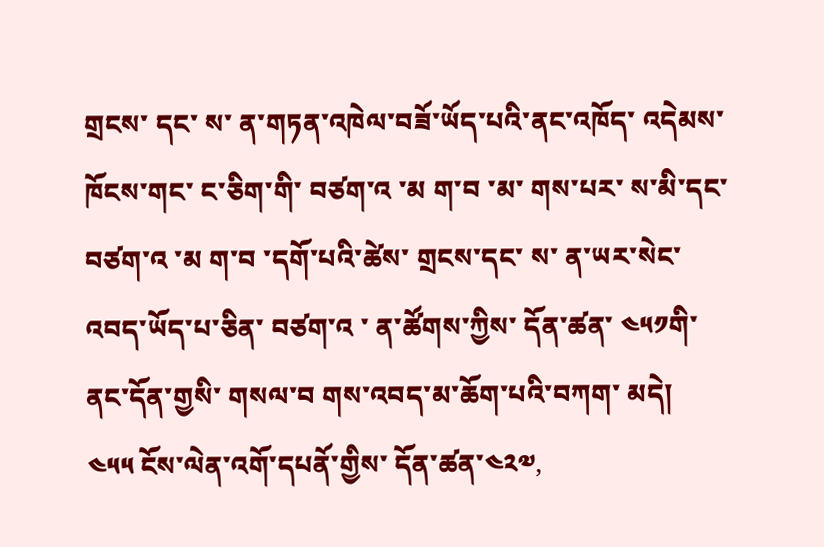གྲངས་ དང་ ས་ ན་གཏན་འཁེལ་བཟོ་ཡོད་པའི་ནང་འཁོད་ འདེམས་ཁོངས་གང་ ང་ཅིག་གི་ བཙག་འ ་མ ག་བ ་མ་ གས་པར་ ས་མི་དང་ བཙག་འ ་མ ག་བ ་དགོ་པའི་ཚེས་ གྲངས་དང་ ས་ ན་ཡར་སེང་འབད་ཡོད་པ་ཅིན་ བཙག་འ ་ ན་ཚོགས་ཀྱིས་ དོན་ཚན་ ༤༥༡གི་ནང་དོན་གྱསི་ གསལ་བ གས་འབད་མ་ཆོག་པའི་བཀག་ མདེ།
༤༥༥ ངོས་ལེན་འགོ་དཔནོ་གྱིས་ དོན་ཚན་༤༢༧,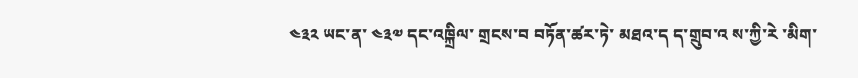༤༣༢ ཡང་ན་ ༤༣༧ དང་འཁྐྲིལ་ གྲངས་བ བཏོན་ཚར་ཏེ་ མཐའ་ད ད་གྲུབ་འ ས་ཀྱི་རེ ་མིག་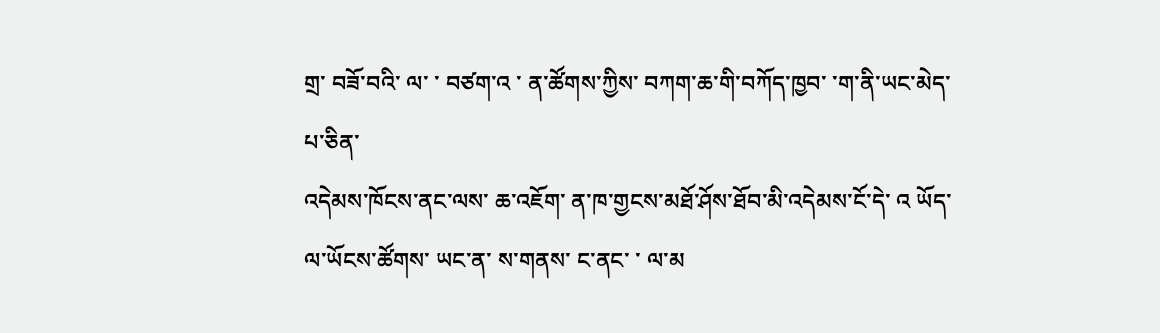གྲ་ བཟོ་བའི་ ལ་ ་ བཙག་འ ་ ན་ཚོགས་ཀྱིས་ བཀག་ཆ་གི་བཀོད་ཁྱབ་ ་ག་ནི་ཡང་མེད་པ་ཅིན་
འདེམས་ཁོངས་ནང་ལས་ ཆ་འཇོག་ ན་ཁ་གྱངས་མཐོ་ཤོས་ཐོབ་མི་འདེམས་ངོ་དེ་ འ ཡོད་ ལ་ཡོངས་ཚོགས་ ཡང་ན་ ས་གནས་ ང་ནང་ ་ ལ་མ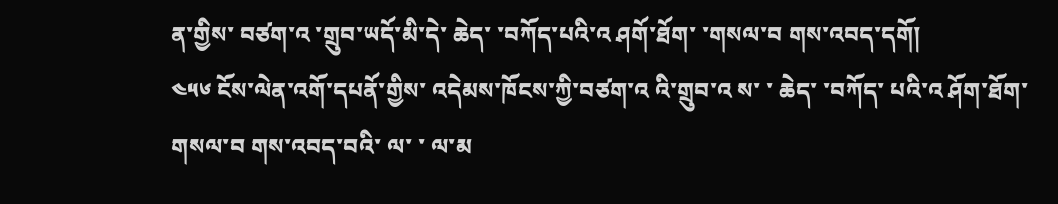ན་གྱིས་ བཙག་འ ་གྲུབ་ཡདོ་མི་དེ་ ཆེད་ ་བཀོད་པའི་འ ཤགོ་ཐོག་ ་གསལ་བ གས་འབད་དགོ།
༤༥༦ ངོས་ལེན་འགོ་དཔནོ་གྱིས་ འདེམས་ཁོངས་ཀྱི་བཙག་འ འི་གྲུབ་འ ས་ ་ ཆེད་ ་བཀོད་ པའི་འ ཤོག་ཐོག་ གསལ་བ གས་འབད་བའི་ ལ་ ་ ལ་མ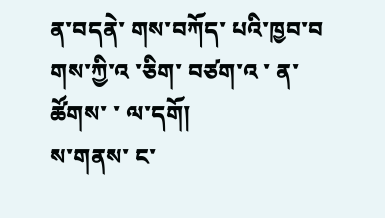ན་བདནེ་ གས་བཀོད་ པའི་ཁྱབ་བ གས་ཀྱི་འ ་ཅིག་ བཙག་འ ་ ན་ཚོགས་ ་ ལ་དགོ།
ས་གནས་ ང་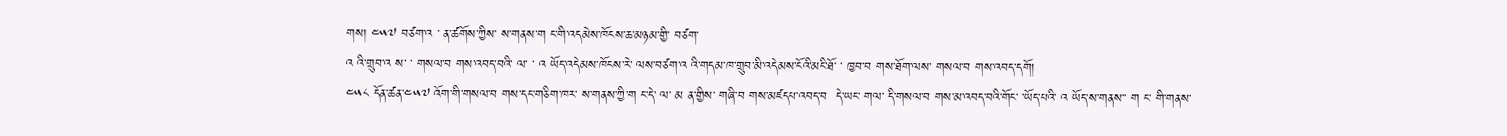གས། ༤༥༧ བཙག་འ ་ ན་ཚགོས་ཀྱིས་ ས་གནས་ག ང་གི་འདམེས་ཁོངས་ཆ་མཉམ་གྱི་ བཙག་
འ འི་གྲུབ་འ ས་ ་ གསལ་བ གས་འབད་བའི་ ལ་ ་ འ ཡོད་འདེམས་ཁོངས་རེ་ ལས་བཙག་འ འི་གདམ་ཁ་གྲུབ་མི་འདེམས་ངོའི་མངི་ཐོ་ ་ ཁྱབ་བ གས་ཐོག་ལས་ གསལ་བ གས་འབད་དགོ།
༤༥༨ དོན་ཚན་༤༥༧ འོག་གི་གསལ་བ གས་དང་གཅིག་ཁར་ ས་གནས་ཀྱི་ག ང་དེ་ ལ་ མ ན་གྱིས་ གཞི་བ གས་མཛདཔ་འབད་བ  དེ་ཡང་ གལ་ དི་གསལ་བ གས་མ་འབད་བའི་གོང་ ་ཡོད་པའི་ འ ཡོད་ས་གནས་་ ག ང་ གི་གནས་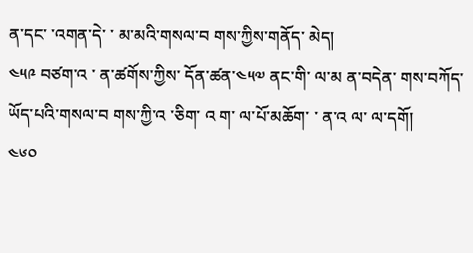ན་དང་ ་འགན་དེ་ ་ མ་མའི་གསལ་བ གས་ཀྱིས་གནོད་ མེད།
༤༥༩ བཙག་འ ་ ན་ཚགོས་ཀྱིས་ དོན་ཚན་༤༥༧ ནང་གི་ ལ་མ ན་བདེན་ གས་བཀོད་ ཡོད་པའི་གསལ་བ གས་ཀྱི་འ ་ཅིག་ འ ག་ ལ་པོ་མཆོག་ ་ ན་འ ལ་ ལ་དགོ།
༤༦༠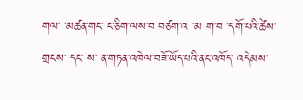གལ་ ་མཚན་གང་ ང་ཅིག་ལས་བ བཙག་འ ་མ ག་བ ་དགོ་པའི་ཚེས་གྲངས་ དང་ ས་ ན་གཏན་འཁེལ་བཟོ་ཡོད་པའི་ནང་འཁོད་ འདེམས་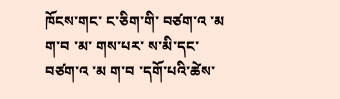ཁོངས་གང་ ང་ཅིག་གི་ བཙག་འ ་མ ག་བ ་མ་ གས་པར་ ས་མི་དང་ བཙག་འ ་མ ག་བ ་དགོ་པའི་ཚེས་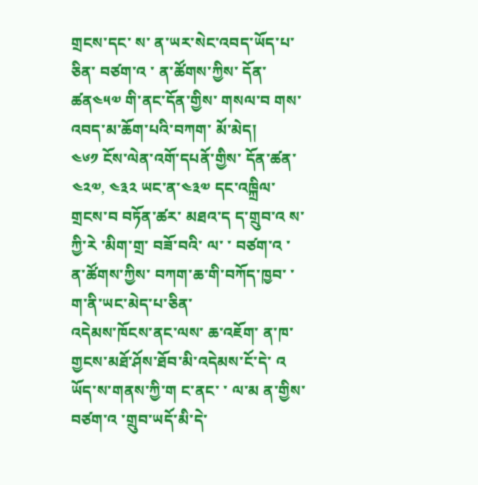གྲངས་དང་ ས་ ན་ཡར་སེང་འབད་ཡོད་པ་ཅིན་ བཙག་འ ་ ན་ཚོགས་ཀྱིས་ དོན་ ཚན༤༥༧ གི་ནང་དོན་གྱིས་ གསལ་བ གས་འབད་མ་ཆོག་པའི་བཀག་ མོ་མེད།
༤༦༡ ངོས་ལེན་འགོ་དཔནོ་གྱིས་ དོན་ཚན་༤༢༧, ༤༣༢ ཡང་ན་༤༣༧ དང་འཁྐྲིལ་ གྲངས་བ བཏོན་ཚར་ མཐའ་ད ད་གྲུབ་འ ས་ཀྱི་རེ ་མིག་གྲ་ བཟོ་བའི་ ལ་ ་ བཙག་འ ་ ན་ཚོགས་ཀྱིས་ བཀག་ཆ་གི་བཀོད་ཁྱབ་ ་ག་ནི་ཡང་མེད་པ་ཅིན་
འདེམས་ཁོངས་ནང་ལས་ ཆ་འཇོག་ ན་ཁ་གྱངས་མཐོ་ཤོས་ཐོབ་མི་འདེམས་ངོ་དེ་ འ ཡོད་ས་གནས་ཀྱི་ག ང་ནང་ ་ ལ་མ ན་གྱིས་བཙག་འ ་གྲུབ་ཡདོ་མི་དེ་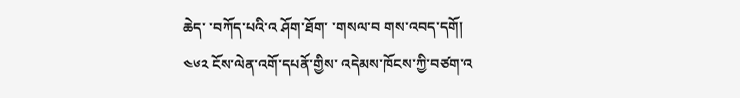ཆེད་ ་བཀོད་པའི་འ ཤོག་ཐོག་ ་གསལ་བ གས་འབད་དགོ།
༤༦༢ ངོས་ལེན་འགོ་དཔནོ་གྱིས་ འདེམས་ཁོངས་ཀྱི་བཙག་འ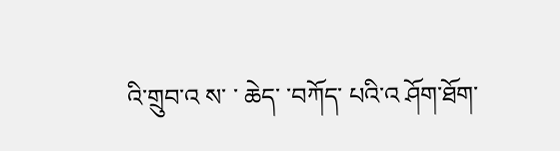འི་གྲུབ་འ ས་ ་ ཆེད་ ་བཀོད་ པའི་འ ཤོག་ཐོག་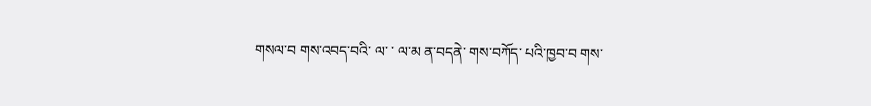གསལ་བ གས་འབད་བའི་ ལ་ ་ ལ་མ ན་བདནེ་ གས་བཀོད་ པའི་ཁྱབ་བ གས་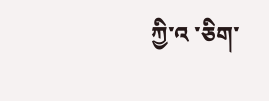ཀྱི་འ ་ཅིག་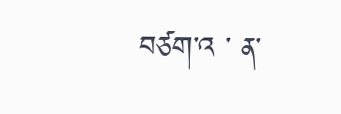བཙག་འ ་ ན་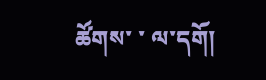ཚོགས་ ་ ལ་དགོ།